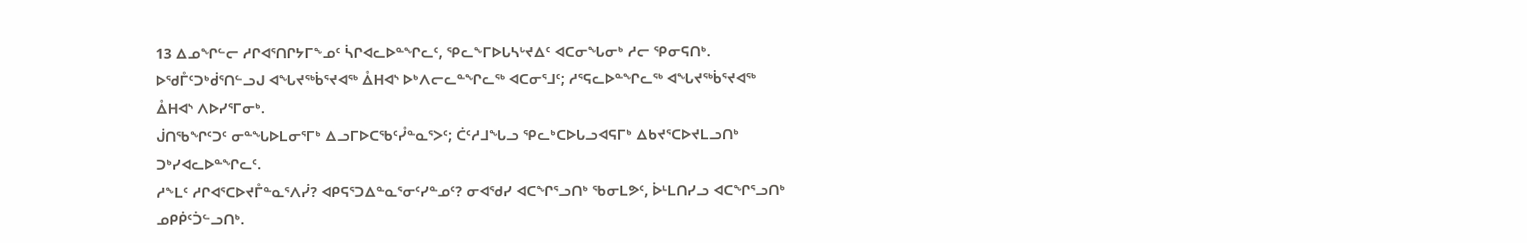13 ᐃᓄᖏᓪᓕ ᓱᒋᐊᕐᑎᒋᔭᒥᖕᓄᑦ ᓵᒋᐊᓚᐅᓐᖏᓚᑦ, ᕿᓚᖕᒥᐅᒐᓴᒡᔪᐃᑦ ᐊᑕᓂᖓᓂᒃ ᓱᓕ ᕿᓂᕋᑎᒃ.
ᐅᖁᒤᑦᑐᒃᑰᕐᑎᓪᓗᒍ ᐊᖓᔪᖅᑳᕐᔪᐊᖅ ᐂᕼᐊᔅ ᐅᒃᐱᓕᓚᓐᖏᓚᖅ ᐊᑕᓂᕐᒧᑦ; ᓱᕐᕋᓚᐅᓐᖏᓚᖅ ᐊᖓᔪᖅᑳᕐᔪᐊᖅ ᐂᕼᐊᔅ ᐱᐅᓯᕐᒥᓂᒃ.
ᒎᑎᖃᖏᑦᑐᑦ ᓂᓐᖓᐅᒪᓂᕐᒥᒃ ᐃᓗᒥᐅᑕᖃᑦᓮᓐᓇᕐᐳᑦ; ᑖᑦᓱᒧᖓᓗ ᕿᓚᒃᑕᐅᒐᓗᐊᕋᒥᒃ ᐃᑲᔪᕐᑕᐅᔪᒪᓗᑎᒃ ᑐᒃᓯᐊᓚᐅᓐᖏᓚᑦ.
ᓱᖕᒪᑦ ᓱᒋᐊᕐᑕᐅᔪᒤᓐᓇᕐᐱᓰ? ᐊᑭᕋᕐᑐᐃᓐᓇᕐᓂᑦᓯᓐᓄᑦ? ᓂᐊᖁᓯ ᐊᑕᖏᕐᓗᑎᒃ ᖃᓂᒪᕗᑦ, ᐆᒻᒪᑎᓯᓗ ᐊᑕᖏᕐᓗᑎᒃ ᓄᑭᑮᑦᑑᓪᓗᑎᒃ.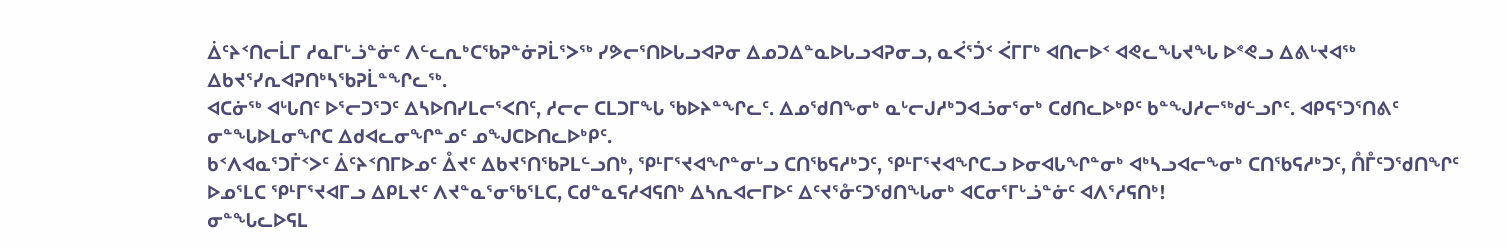ᐄᑦᔨᑉᑎᓕᒫᒥ ᓱᓇᒥᒡᓘᓐᓃᑦ ᐱᓪᓚᕆᒃᑕᖃᕈᓐᓃᕈᒫᕐᐳᖅ ᓯᕗᓕᕐᑎᐅᒐᓗᐊᕈᓂ ᐃᓄᑐᐃᓐᓇᐅᒐᓗᐊᕈᓂᓗ, ᓇᐹᕐᑑᑉ ᐹᒥᒥᒃ ᐊᑎᓕᐅᑉ ᐊᕙᓚᖓᔪᖓ ᐅᕝᕙᓗ ᐃᕕᒡᔪᐊᖅ ᐃᑲᔪᕐᓯᕆᐊᕈᑎᒃᓴᖃᕈᒫᓐᖏᓚᖅ.
ᐊᑕᓃᖅ ᐊᒡᒐᑎᑦ ᐅᕐᓕᑐᕐᑐᑦ ᐃᓴᐅᑎᓯᒪᓕᕐᐸᑎᑦ, ᓱᓕᓕ ᑕᒪᑐᒥᖓ ᖃᐅᔨᓐᖏᓚᑦ. ᐃᓄᖁᑎᖕᓂᒃ ᓇᒡᓕᒍᓱᒃᑐᐊᓘᓂᕐᓂᒃ ᑕᑯᑎᓚᐅᒃᑭᑦ ᑲᓐᖑᓱᓕᖅᑯᓪᓗᒋᑦ. ᐊᑭᕋᕐᑐᕐᑎᕕᑦ ᓂᓐᖓᐅᒪᓂᖏᑕ ᐃᑯᐊᓚᓂᖏᓐᓄᑦ ᓄᖑᑕᐅᑎᓚᐅᒃᑭᑦ.
ᑲᑉᐱᐊᓇᕐᑐᒦᑉᐳᑦ ᐄᑦᔨᑉᑎᒥᐅᓄᑦ ᐂᔪᑦ ᐃᑲᔪᕐᑎᖃᕈᒪᓪᓗᑎᒃ, ᕿᒻᒥᕐᔪᐊᖏᓐᓂᒡᓗ ᑕᑎᖃᕋᓱᒃᑐᑦ, ᕿᒻᒥᕐᔪᐊᖏᑕᓗ ᐅᓂᐊᒐᖏᓐᓂᒃ ᐊᒃᓴᓗᐊᓕᖕᓂᒃ ᑕᑎᖃᕋᓱᒃᑐᑦ, ᑍᒤᑦᑐᖁᑎᖏᑦ ᐅᓄᕐᒪᑕ ᕿᒻᒥᕐᔪᐊᒥᓗ ᐃᑭᒪᔪᑦ ᐱᔪᓐᓇᕐᓂᖃᕐᒪᑕ, ᑕᑯᓐᓇᕋᓱᐊᕋᑎᒃ ᐃᓴᕆᐊᓕᒥᐅᑦ ᐃᑦᔪᕐᓁᑦᑐᖁᑎᖓᓂᒃ ᐊᑕᓂᕐᒥᒡᓘᓐᓃᑦ ᐊᐱᕐᓱᕋᑎᒃ!
ᓂᓐᖓᓚᐅᕋᒪ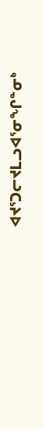ᐊᔪᕐᑐᓕᔪᒪᓗᐊᕐᓂᖏᓐᓂᒃ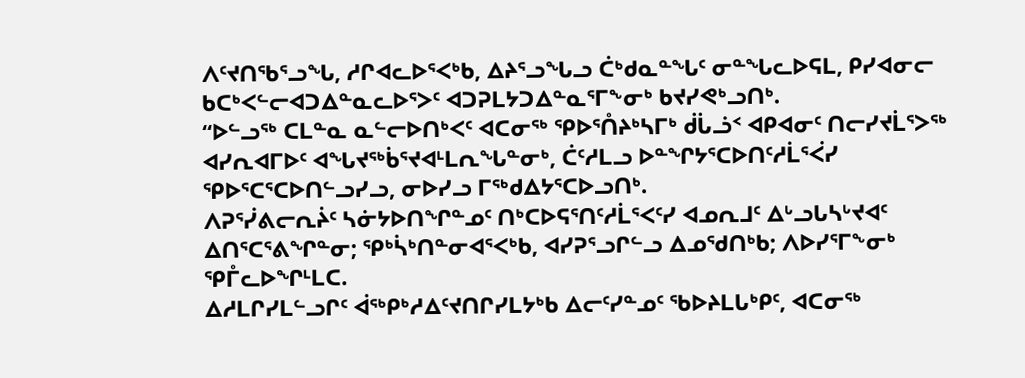ᐱᑦᔪᑎᖃᕐᓗᖓ, ᓱᒋᐊᓚᐅᕐᐸᒃᑲ, ᐃᔨᕐᓗᖓᓗ ᑖᒃᑯᓇᓐᖓᑦ ᓂᓐᖓᓚᐅᕋᒪ, ᑭᓯᐊᓂᓕ ᑲᑕᒃᐸᓪᓕᐊᑐᐃᓐᓇᓚᐅᕐᐳᑦ ᐊᑐᕈᒪᔭᑐᐃᓐᓇᕐᒥᖕᓂᒃ ᑲᔪᓯᕙᒃᓗᑎᒃ.
“ᐅᓪᓗᖅ ᑕᒪᓐᓇ ᓇᓪᓕᐅᑎᒃᐸᑦ ᐊᑕᓂᖅ ᕿᐅᕐᑍᔨᒃᓴᒥᒃ ᑰᒑᓘᑉ ᐊᑭᐊᓂᑦ ᑎᓕᓯᔪᒫᕐᐳᖅ ᐊᓯᕆᐊᒥᐅᑦ ᐊᖓᔪᖅᑳᕐᔪᐊᒻᒪᕆᖓᓐᓂᒃ, ᑖᑦᓱᒪᓗ ᐅᓐᖏᔭᕐᑕᐅᑎᑦᓱᒫᕐᐹᓯ ᕿᐅᕐᑕᕐᑕᐅᑎᓪᓗᓯᓗ, ᓂᐅᓯᓗ ᒥᖅᑯᐃᔭᕐᑕᐅᓗᑎᒃ.
ᐱᕈᕐᓰᕕᓕᕆᔩᑦ ᓴᓃᔭᐅᑎᖏᓐᓄᑦ ᑎᒃᑕᐅᕋᕐᑎᑦᓱᒫᕐᐸᑦᓯ ᐊᓄᕆᒧᑦ ᐃᒡᓗᒐᓴᒡᔪᐊᑦ ᐃᑎᕐᑕᕐᕕᖏᓐᓂ; ᕿᒃᓵᒃᑎᓐᓂᐊᕐᐸᒃᑲ, ᐊᓯᕈᕐᓗᒋᓪᓗ ᐃᓄᖁᑎᒃᑲ; ᐱᐅᓯᕐᒥᖕᓂᒃ ᕿᒤᓚᐅᖏᒻᒪᑕ.
ᐃᓱᒪᒋᓯᒪᓪᓗᒋᑦ ᐋᖅᑭᒃᓱᐃᑦᔪᑎᒋᓯᒪᔭᒃᑲ ᐃᓕᑦᓯᓐᓄᑦ ᖃᐅᔨᒪᒐᒃᑭᑦ, ᐊᑕᓂᖅ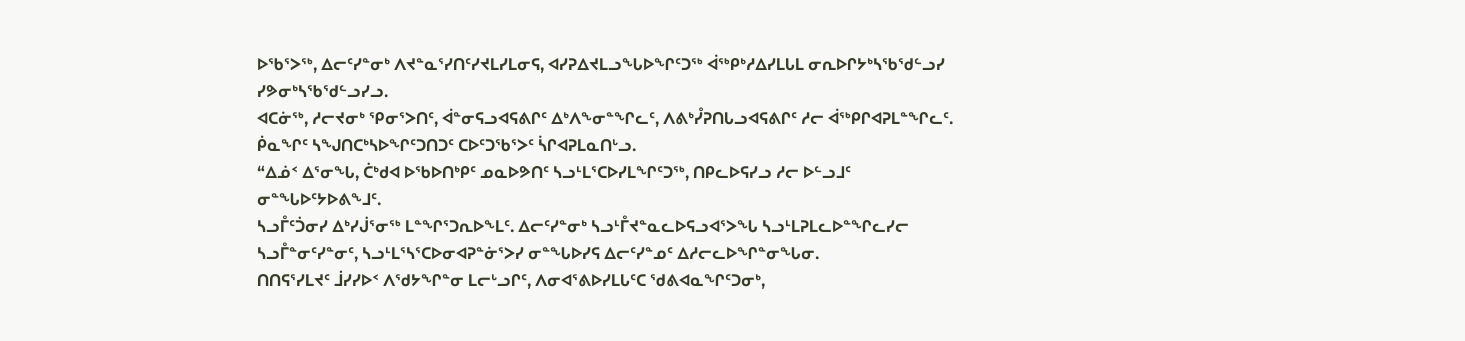ᐅᖃᕐᐳᖅ, ᐃᓕᑦᓯᓐᓂᒃ ᐱᔪᓐᓇᕐᓯᑎᑦᓯᔪᒪᓯᒪᓂᕋ, ᐊᓯᕈᐃᔪᒪᓗᖓᐅᖏᑦᑐᖅ ᐋᖅᑭᒃᓱᐃᓯᒪᒐᒪ ᓂᕆᐅᒋᔭᒃᓴᖃᖁᓪᓗᓯ ᓯᕗᓂᒃᓴᖃᖁᓪᓗᓯᓗ.
ᐊᑕᓃᖅ, ᓱᓕᔪᓂᒃ ᕿᓂᕐᐳᑎᑦ, ᐋᓐᓂᕋᓗᐊᕋᕕᒋᑦ ᐃᒃᐱᖕᓂᓐᖏᓚᑦ, ᐱᕕᒃᓮᕈᑎᒐᓗᐊᕋᕕᒋᑦ ᓱᓕ ᐋᖅᑭᒋᐊᕈᒪᓐᖏᓚᑦ. ᑮᓇᖏᑦ ᓴᖑᑎᑕᒃᓴᐅᖏᑦᑐᑎᑐᑦ ᑕᐅᑦᑐᖃᕐᐳᑦ ᓵᒋᐊᕈᒪᓇᑎᒡᓗ.
“ᐃᓅᑉ ᐃᕐᓂᖓ, ᑖᒃᑯᐊ ᐅᖃᐅᑎᒃᑭᑦ ᓄᓇᐅᕗᑎᑦ ᓴᓗᒻᒪᕐᑕᐅᓯᒪᖏᑦᑐᖅ, ᑎᑭᓚᐅᕋᓯᓗ ᓱᓕ ᐅᓪᓗᒧᑦ ᓂᓐᖓᐅᑦᔭᐅᕕᖕᒧᑦ.
ᓴᓗᒤᑦᑑᓂᓯ ᐃᒃᓯᒎᕐᓂᖅ ᒪᓐᖏᕐᑐᕆᐅᖕᒪᑦ. ᐃᓕᑦᓯᓐᓂᒃ ᓴᓗᒻᒤᔪᓐᓇᓚᐅᕋᓗᐊᕐᐳᖓ ᓴᓗᒻᒪᕈᒪᓚᐅᓐᖏᓚᓯᓕ ᓴᓗᒤᓐᓂᑦᓯᓐᓂᑦ, ᓴᓗᒻᒪᕐᓴᕐᑕᐅᓂᐊᕈᓐᓃᕐᐳᓯ ᓂᓐᖓᐅᓯᕋ ᐃᓕᑦᓯᓐᓄᑦ ᐃᓱᓕᓚᐅᖏᓐᓂᖓᓂ.
ᑎᑎᕋᕐᓯᒪᔪᑦ ᒨᓯᓯᐅᑉ ᐱᖁᔭᖏᓐᓂ ᒪᓕᒡᓗᒋᑦ, ᐱᓂᐊᕐᕕᐅᓯᒪᒐᑦᑕ ᖁᕕᐊᓇᖏᑦᑐᓂᒃ,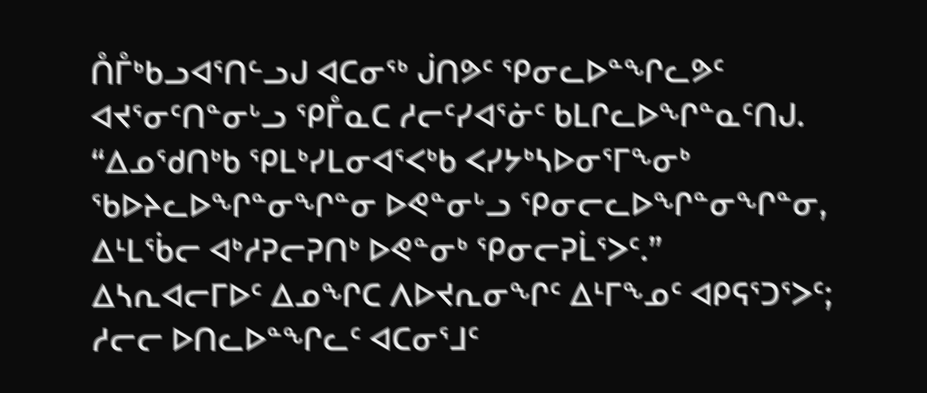ᑍᒤᒃᑲᓗᐊᕐᑎᓪᓗᒍ ᐊᑕᓂᖅ ᒎᑎᕗᑦ ᕿᓂᓚᐅᓐᖏᓚᕗᑦ ᐊᔪᕐᓂᑦᑎᓐᓂᒡᓗ ᕿᒤᓇᑕ ᓱᓕᑦᓯᐊᕐᓃᑦ ᑲᒪᒋᓚᐅᖏᓐᓇᑦᑎᒍ.
“ᐃᓄᖁᑎᒃᑲ ᕿᒪᒃᓯᒪᓂᐊᕐᐸᒃᑲ ᐸᓯᔭᒃᓴᐅᓂᕐᒥᖕᓂᒃ ᖃᐅᔨᓚᐅᖏᓐᓂᖏᓐᓂ ᐅᕙᓐᓂᒡᓗ ᕿᓂᓕᓚᐅᖏᓐᓂᖏᓐᓂ, ᐃᒻᒪᖄᓕ ᐊᒃᓱᕈᓕᕈᑎᒃ ᐅᕙᓐᓂᒃ ᕿᓂᓕᕈᒫᕐᐳᑦ.”
ᐃᓴᕆᐊᓕᒥᐅᑦ ᐃᓄᖏᑕ ᐱᐅᔪᕆᓂᖏᑦ ᐃᒻᒥᖕᓄᑦ ᐊᑭᕋᕐᑐᕐᐳᑦ; ᓱᓕᓕ ᐅᑎᓚᐅᓐᖏᓚᑦ ᐊᑕᓂᕐᒧᑦ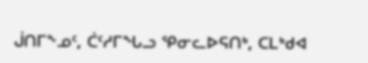ᒎᑎᒥᖕᓄᑦ, ᑖᑦᓱᒥᖓᓗ ᕿᓂᓚᐅᕋᑎᒃ, ᑕᒪᒃᑯᐊ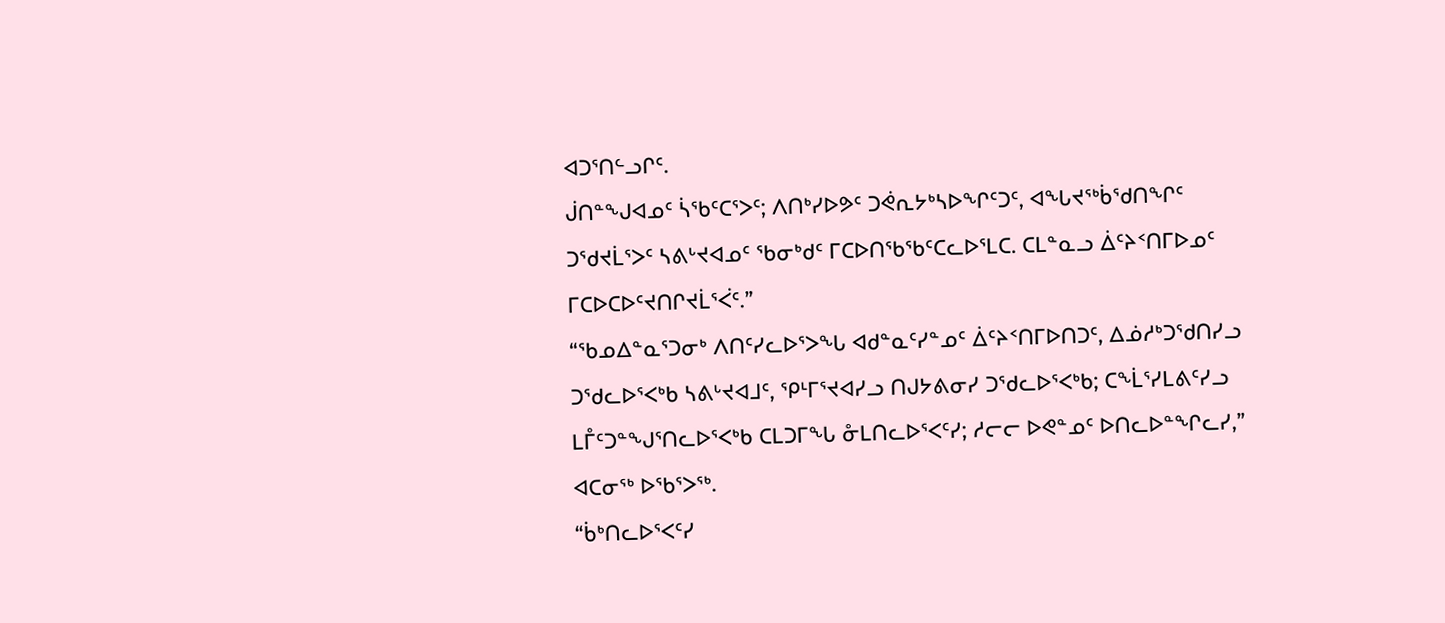ᐊᑐᕐᑎᓪᓗᒋᑦ.
ᒎᑎᓐᖑᐊᓄᑦ ᓵᖃᑦᑕᕐᐳᑦ; ᐱᑎᒃᓯᐅᕗᑦ ᑐᕚᕆᔭᒃᓴᐅᖏᑦᑐᑦ, ᐊᖓᔪᖅᑳᖁᑎᖏᑦ ᑐᖁᔪᒫᕐᐳᑦ ᓴᕕᒡᔪᐊᓄᑦ ᖃᓂᒃᑯᑦ ᒥᑕᐅᑎᖃᖃᑦᑕᓚᐅᕐᒪᑕ. ᑕᒪᓐᓇᓗ ᐄᑦᔨᑉᑎᒥᐅᓄᑦ ᒥᑕᐅᑕᐅᑦᔪᑎᒋᔪᒫᕐᐹᑦ.”
“ᖃᓄᐃᓐᓇᕐᑐᓂᒃ ᐱᑎᑦᓯᓚᐅᕐᐳᖓ ᐊᑯᓐᓇᑦᓯᓐᓄᑦ ᐄᑦᔨᑉᑎᒥᐅᑎᑐᑦ, ᐃᓅᓱᒃᑐᖁᑎᓯᓗ ᑐᖁᓚᐅᕐᐸᒃᑲ ᓴᕕᒡᔪᐊᒧᑦ, ᕿᒻᒥᕐᔪᐊᓯᓗ ᑎᒍᔭᕕᓂᓯ ᑐᖁᓚᐅᕐᐸᒃᑲ; ᑕᖕᒫᕐᓯᒪᕕᑦᓯᓗ ᒪᒤᑦᑐᓐᖑᕐᑎᓚᐅᕐᐸᒃᑲ ᑕᒪᑐᒥᖓ ᓁᒪᑎᓚᐅᕐᐸᑦᓯ; ᓱᓕᓕ ᐅᕙᓐᓄᑦ ᐅᑎᓚᐅᓐᖏᓚᓯ,” ᐊᑕᓂᖅ ᐅᖃᕐᐳᖅ.
“ᑳᒃᑎᓚᐅᕐᐸᑦᓯ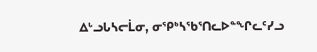ᐃᒡᓗᒐᓴᓕᒫᓂ, ᓂᕿᒃᓴᖃᕐᑎᓚᐅᓐᖏᓚᑦᓯᓗ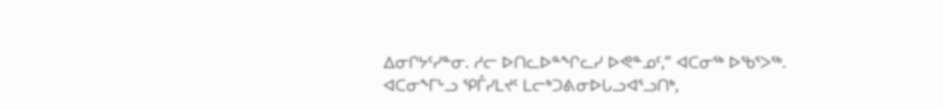ᐃᓂᒋᔭᑦᓯᓐᓂ. ᓱᓕ ᐅᑎᓚᐅᓐᖏᓚᓯ ᐅᕙᓐᓄᑦ,” ᐊᑕᓂᖅ ᐅᖃᕐᐳᖅ.
ᐊᑕᓂᖕᒥᒡᓗ ᕿᒤᓯᒪᔪᑦ ᒪᓕᒃᑐᕕᓂᐅᒐᓗᐊᕐᓗᑎᒃ,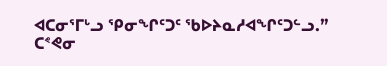ᐊᑕᓂᕐᒥᒡᓗ ᕿᓂᖏᑦᑐᑦ ᖃᐅᔨᓇᓱᐊᖏᑦᑐᓪᓗ.”
ᑕᕝᕙᓂ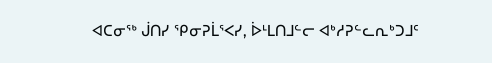ᐊᑕᓂᖅ ᒎᑎᓯ ᕿᓂᕈᒫᕐᐸᓯ, ᐆᒻᒪᑎᒧᓪᓕ ᐊᒃᓱᕈᓪᓚᕆᒃᑐᒧᑦ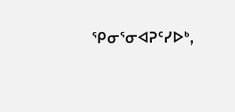ᕿᓂᕐᓂᐊᕈᑦᓯᐅᒃ,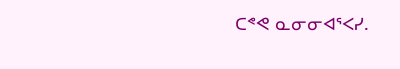ᑕᕝᕙ ᓇᓂᓂᐊᕐᐸᓯ.